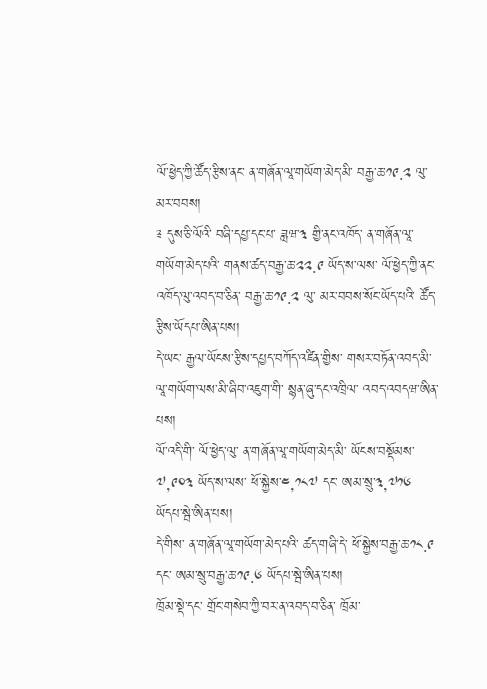ལོ་ཕྱེད་ཀྱི་ཚོད་རྩིས་ནང་ ན་གཞོན་ལཱ་གཡོག་མེད་མི་ བརྒྱ་ཆ་༡༩.༢ ལུ་མར་བབས།
༉ དུས་ཅི་ལོའི་ བཞི་དཔྱ་དང་པ་ ཟླཝ་༣ གྱི་ནང་འཁོད་ ན་གཞོན་ལཱ་གཡོག་མེད་པའི་ གནས་ཚད་བརྒྱ་ཆ་༢༢.༩ ཡོད་ས་ལས་ ལོ་ཕྱེད་ཀྱི་ནང་འཁོད་ལུ་འབད་བ་ཅིན་ བརྒྱ་ཆ་༡༩.༢ ལུ་ མར་བབས་སོང་ཡོད་པའི་ ཚོད་རྩིས་ཡོདཔ་ཨིན་པས།
དེ་ཡང་ རྒྱལ་ཡོངས་རྩིས་དཔྱད་བཀོད་འཛིན་གྱིས་ གསར་བཏོན་འབད་མི་ ལཱ་གཡོག་ལས་མི་ཞིབ་འཇུག་གི་ སྙན་ཞུ་དང་འཁྲིལ་ འབད་འབདཝ་ཨིན་པས།
ལོ་འདི་གི་ ལོ་ཕྱེད་ལུ་ ན་གཞོན་ལཱ་གཡོག་མེད་མི་ ཡོངས་བསྡོམས་༧,༩༠༣ ཡོད་ས་ལས་ ཕོ་སྐྱེས་༤,༡༨༧ དང་ ཨམ་སྲུ་༣,༧༡༦ ཡོདཔ་སྦེ་ཨིན་པས།
དེ་གིས་ ན་གཞོན་ལཱ་གཡོག་མེད་པའི་ ཚད་གཞི་དེ་ ཕོ་སྐྱེས་བརྒྱ་ཆ་༡༨.༩ དང་ ཨམ་སྲུ་བརྒྱ་ཆ་༡༩.༦ ཡོདཔ་སྦེ་ཨིན་པས།
ཁྲོམ་སྡེ་དང་ གྲོང་གསེབ་ཀྱི་བར་ན་འབད་བ་ཅིན་ ཁྲོམ་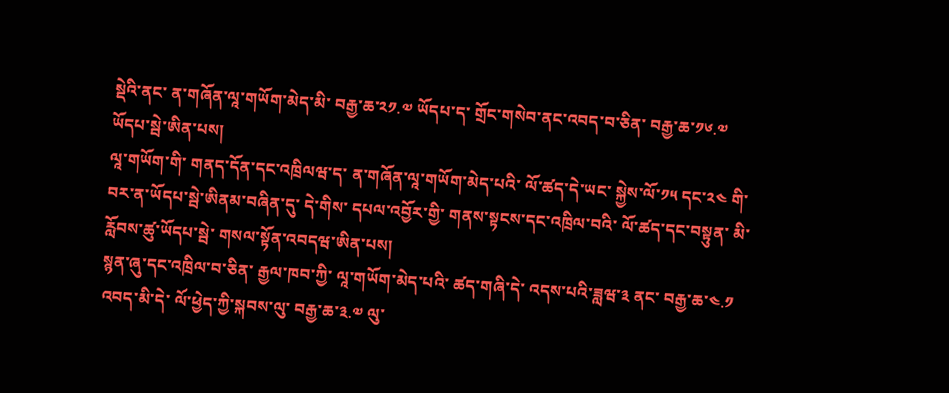སྡེའི་ནང་ ན་གཞོན་ལཱ་གཡོག་མེད་མི་ བརྒྱ་ཆ་༢༡.༧ ཡོདཔ་ད་ གྲོང་གསེབ་ནང་འབད་བ་ཅིན་ བརྒྱ་ཆ་༡༦.༧ ཡོདཔ་སྦེ་ཨིན་པས།
ལཱ་གཡོག་གི་ གནད་དོན་དང་འཁྲིལཝ་ད་ ན་གཞོན་ལཱ་གཡོག་མེད་པའི་ ལོ་ཚད་དེ་ཡང་ སྐྱེས་ལོ་༡༥ དང་༢༤ གི་བར་ན་ཡོདཔ་སྦེ་ཨིནམ་བཞིན་དུ་ དེ་གིས་ དཔལ་འབྱོར་གྱི་ གནས་སྟངས་དང་འཁྲིལ་བའི་ ལོ་ཚད་དང་བསྟུན་ མི་རློབས་ཚུ་ཡོདཔ་སྦེ་ གསལ་སྟོན་འབདཝ་ཨིན་པས།
སྙན་ཞུ་དང་འཁྲིལ་བ་ཅིན་ རྒྱལ་ཁབ་ཀྱི་ ལཱ་གཡོག་མེད་པའི་ ཚད་གཞི་དེ་ འདས་པའི་ཟླཝ་༣ ནང་ བརྒྱ་ཆ་༤.༡ འབད་མི་དེ་ ལོ་ཕྱེད་ཀྱི་སྐབས་ལུ་ བརྒྱ་ཆ་༣.༧ ལུ་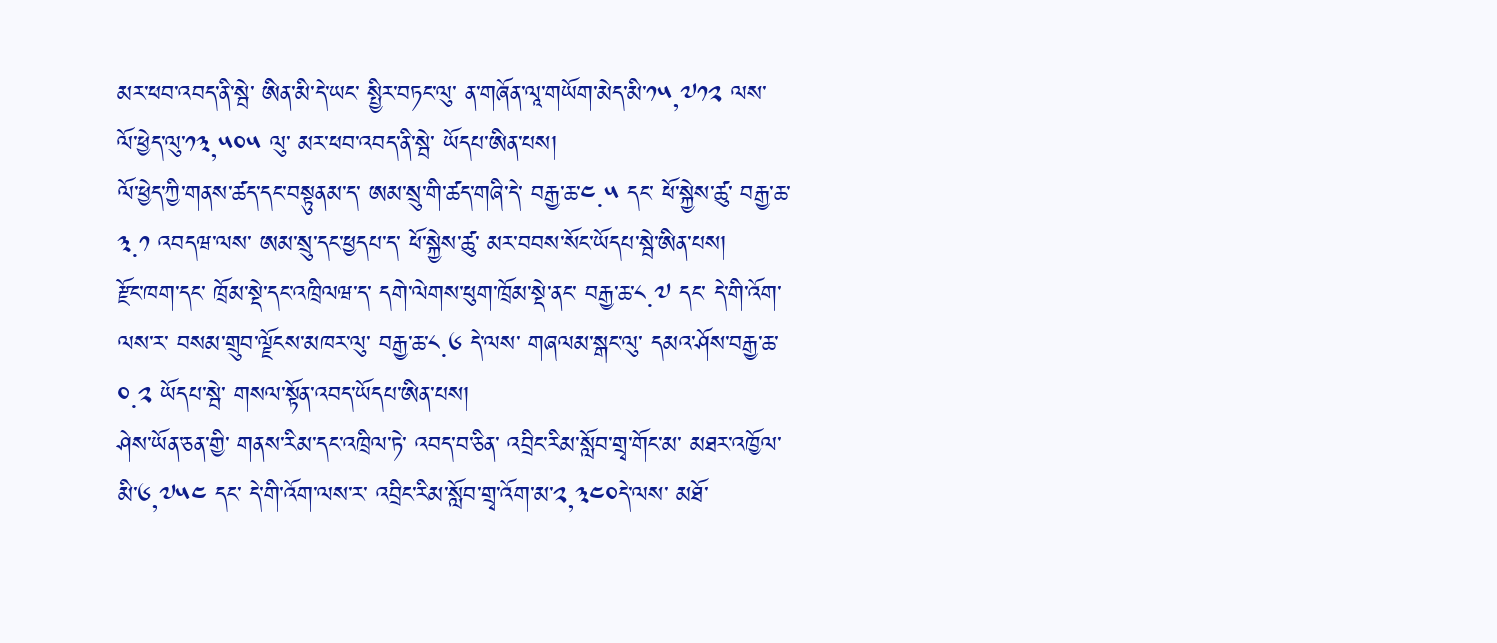མར་ཕབ་འབད་ནི་སྦེ་ ཨིན་མི་དེ་ཡང་ སྤྱིར་བཏང་ལུ་ ན་གཞོན་ལཱ་གཡོག་མེད་མི་༡༥,༧༡༢ ལས་ ལོ་ཕྱེད་ལུ་༡༣,༥༠༥ ལུ་ མར་ཕབ་འབད་ནི་སྦེ་ ཡོདཔ་ཨིན་པས།
ལོ་ཕྱེད་ཀྱི་གནས་ཚད་དང་བསྟུནམ་ད་ ཨམ་སྲུ་གི་ཚད་གཞི་དེ་ བརྒྱ་ཆ་༤.༥ དང་ ཕོ་སྐྱེས་ཚུ་ བརྒྱ་ཆ་༣.༡ འབདཝ་ལས་ ཨམ་སྲུ་དང་ཕྱདཔ་ད་ ཕོ་སྐྱེས་ཚུ་ མར་བབས་སོང་ཡོདཔ་སྦེ་ཨིན་པས།
རྫོང་ཁག་དང་ ཁྲོམ་སྡེ་དང་འཁྲིལཝ་ད་ དགེ་ལེགས་ཕུག་ཁྲོམ་སྡེ་ནང་ བརྒྱ་ཆ་༨.༧ དང་ དེ་གི་འོག་ལས་ར་ བསམ་གྲུབ་ལྗོངས་མཁར་ལུ་ བརྒྱ་ཆ་༨.༦ དེ་ལས་ གཞལམ་སྒང་ལུ་ དམའ་ཤོས་བརྒྱ་ཆ་༠.༢ ཡོདཔ་སྦེ་ གསལ་སྟོན་འབད་ཡོདཔ་ཨིན་པས།
ཤེས་ཡོན་ཅན་གྱི་ གནས་རིམ་དང་འཁྲིལ་ཏེ་ འབད་བ་ཅིན་ འབྲིང་རིམ་སློབ་གྲྭ་གོང་མ་ མཐར་འཁྱོལ་མི་༦,༧༥༤ དང་ དེ་གི་འོག་ལས་ར་ འབྲིང་རིམ་སློབ་གྲྭ་འོག་མ་༢,༣༤༠དེ་ལས་ མཐོ་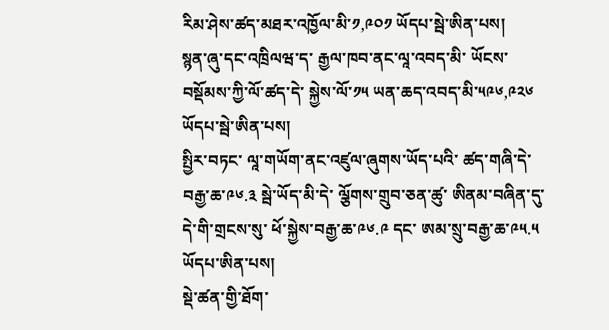རིམ་ཤེས་ཚད་མཐར་འཁྱོལ་མི་༡,༩༠༡ ཡོདཔ་སྦེ་ཨིན་པས།
སྙན་ཞུ་དང་འཁྲིལཝ་ད་ རྒྱལ་ཁབ་ནང་ལཱ་འབད་མི་ ཡོངས་བསྡོམས་ཀྱི་ལོ་ཚད་དེ་ སྐྱེས་ལོ་༡༥ ཡན་ཆད་འབད་མི་༥༩༦,༩༢༦ ཡོདཔ་སྦེ་ཨིན་པས།
སྤྱིར་བཏང་ ལཱ་གཡོག་ནང་འཛུལ་ཞུགས་ཡོད་པའི་ ཚད་གཞི་དེ་ བརྒྱ་ཆ་༩༦.༣ སྦེ་ཡོད་མི་དེ་ ལྕོགས་གྲུབ་ཅན་ཚུ་ ཨིནམ་བཞིན་དུ་ དེ་གི་གྲངས་སུ་ ཕོ་སྐྱེས་བརྒྱ་ཆ་༩༦.༩ དང་ ཨམ་སྲུ་བརྒྱ་ཆ་༩༥.༥ ཡོདཔ་ཨིན་པས།
སྡེ་ཚན་གྱི་ཐོག་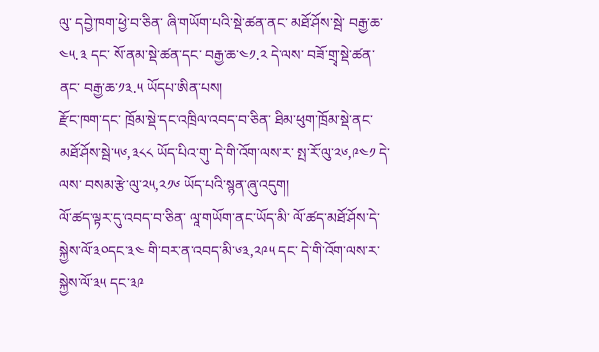ལུ་ དབྱེ་ཁག་ཕྱེ་བ་ཅིན་ ཞི་གཡོག་པའི་སྡེ་ཚན་ནང་ མཐོ་ཤོས་སྦེ་ བརྒྱ་ཆ་༤༥.༣ དང་ སོ་ནམ་སྡེ་ཚན་དང་ བརྒྱ་ཆ་༤༡.༢ དེ་ལས་ བཟོ་གྲྭ་སྡེ་ཚན་ནང་ བརྒྱ་ཆ་༡༣.༥ ཡོདཔ་ཨིན་པས།
རྫོང་ཁག་དང་ ཁྲོམ་སྡེ་དང་འཁྲིལ་འབད་བ་ཅིན་ ཐིམ་ཕུག་ཁྲོམ་སྡེ་ནང་ མཐོ་ཤོས་སྦེ་༥༦,༣༨༨ ཡོད་པིའ་གུ་ དེ་གི་འོག་ལས་ར་ སྤ་རོ་ལུ་༢༦,༩༤༡ དེ་ལས་ བསམ་རྩེ་ལུ་༢༥,༢༡༦ ཡོད་པའི་སྙན་ཞུ་འདུག།
ལོ་ཚད་ལྟར་དུ་འབད་བ་ཅིན་ ལཱ་གཡོག་ནང་ཡོད་མི་ ལོ་ཚད་མཐོ་ཤོས་དེ་ སྐྱེས་ལོ་༣༠དང་༣༤ གི་བར་ན་འབད་མི་༦༣,༢༩༥ དང་ དེ་གི་འོག་ལས་ར་ སྐྱེས་ལོ་༣༥ དང་༣༩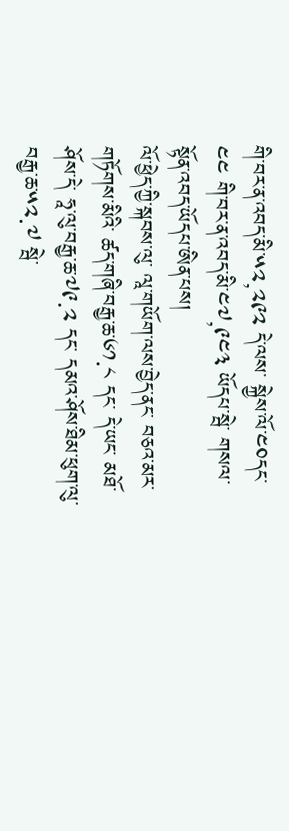གི་བར་ན་འབད་མི་༥༢,༢༩༢ དེ་ལས་ སྐྱེས་ལོ་༤༠དང་༤༤ གི་བར་ན་འབད་མི་༤༧,༩༤༣ ཡོདཔ་སྦེ་ གསལ་སྟོན་འབད་ཡོདཔ་ཨིན་པས།
ལོ་ཕྱེད་ཀྱི་སྐབས་ལུ་ ལཱ་གཡོག་ལས་བྱེད་ནང་ བཅའ་མར་གཏོགས་མིའི་ ཚད་གཞི་བརྒྱ་ཆ་༦༡.༨ དང་ དེ་ཡང་ མཐོ་ཤོས་དེ་ ཧཱ་ལུ་བརྒྱ་ཆ་༧༩.༢ དང་ དམའ་ཤོས་ཐིམ་ཕུག་ལུ་ བརྒྱ་ཆ་༥༢.༧ སྦེ་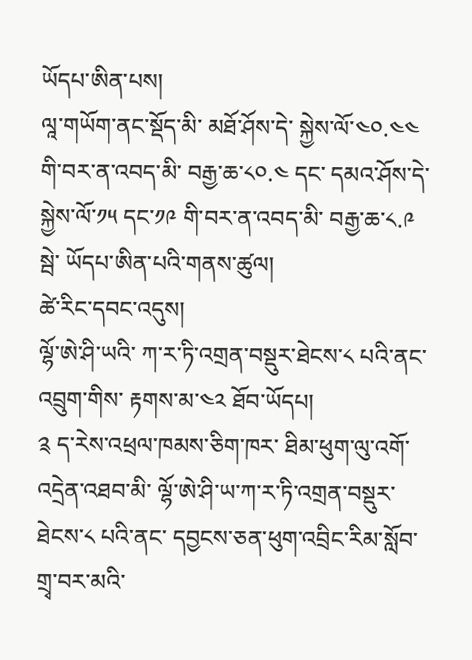ཡོདཔ་ཨིན་པས།
ལཱ་གཡོག་ནང་སྡོད་མི་ མཐོ་ཤོས་དེ་ སྐྱེས་ལོ་༤༠.༤༤ གི་བར་ན་འབད་མི་ བརྒྱ་ཆ་༨༠.༤ དང་ དམའ་ཤོས་དེ་ སྐྱེས་ལོ་༡༥ དང་༡༩ གི་བར་ན་འབད་མི་ བརྒྱ་ཆ་༨.༩ སྦེ་ ཡོདཔ་ཨིན་པའི་གནས་ཚུལ།
ཚེ་རིང་དབང་འདུས།
ལྷོ་ཨེ་ཤི་ཡའི་ ཀ་ར་ཏི་འགྲན་བསྡུར་ཐེངས་༨ པའི་ནང་ འབྲུག་གིས་ རྟགས་མ་༤༢ ཐོབ་ཡོདཔ།
༉ ད་རེས་འཕྲལ་ཁམས་ཅིག་ཁར་ ཐིམ་ཕུག་ལུ་འགོ་འདྲེན་འཐབ་མི་ ལྷོ་ཨེ་ཤི་ཡ་ཀ་ར་ཏི་འགྲན་བསྡུར་ཐེངས་༨ པའི་ནང་ དབྱངས་ཅན་ཕུག་འབྲིང་རིམ་སློབ་གྲྭ་བར་མའི་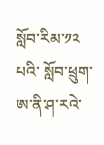སློབ་རིམ་༡༢ པའི་ སློབ་ཕྲུག་ཨ་ནི་ཤ་རའེ་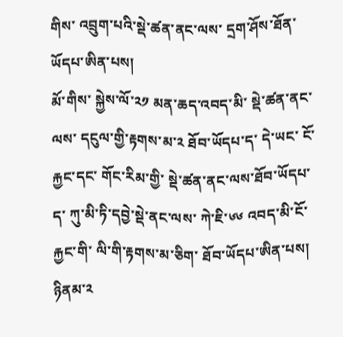གིས་ འབྲུག་པའི་སྡེ་ཚན་ནང་ལས་ དྲག་ཤོས་ཐོན་ཡོདཔ་ཨིན་པས།
མོ་གིས་ སྐྱེས་ལོ་༢༡ མན་ཆད་འབད་མི་ སྡེ་ཚན་ནང་ལས་ དངུལ་གྱི་རྟགས་མ་༢ ཐོབ་ཡོདཔ་ད་ དེ་ཡང་ ངོ་རྐྱང་དང་ གོང་རིམ་གྱི་ སྡེ་ཚན་ནང་ལས་ཐོབ་ཡོདཔ་ད་ ཀུ་མི་ཏི་དབྱེ་སྡེ་ནང་ལས་ ཀེ་ཇི་༦༦ འབད་མི་ངོ་རྐྱང་གི་ ལི་གི་རྟགས་མ་ཅིག་ ཐོབ་ཡོདཔ་ཨིན་པས།
ཉིནམ་༢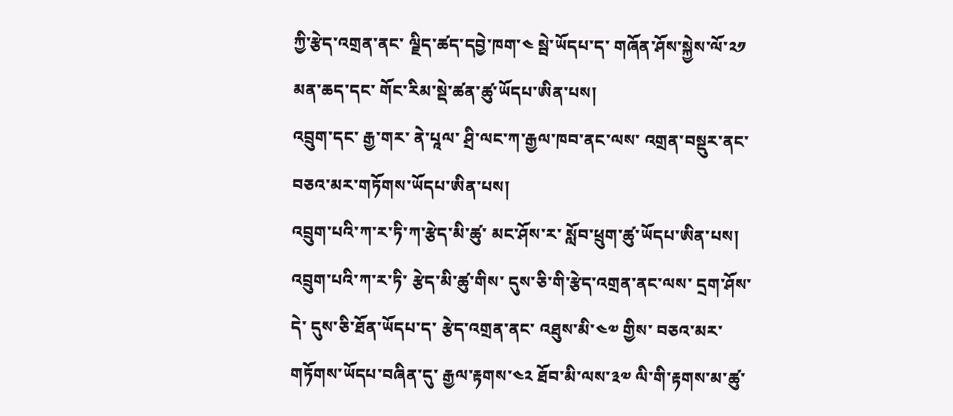ཀྱི་རྩེད་འགྲན་ནང་ ལྗིད་ཚད་དབྱེ་ཁག་༤ སྦེ་ཡོདཔ་ད་ གཞོན་ཤོས་སྐྱེས་ལོ་༢༡ མན་ཆད་དང་ གོང་རིམ་སྡེ་ཚན་ཚུ་ཡོདཔ་ཨིན་པས།
འབྲུག་དང་ རྒྱ་གར་ ནེ་པཱལ་ ཤྲི་ལང་ཀ་རྒྱལ་ཁབ་ནང་ལས་ འགྲན་བསྡུར་ནང་ བཅའ་མར་གཏོགས་ཡོདཔ་ཨིན་པས།
འབྲུག་པའི་ཀ་ར་ཏི་ཀ་རྩེད་མི་ཚུ་ མང་ཤོས་ར་ སློབ་ཕྲུག་ཚུ་ཡོདཔ་ཨིན་པས།
འབྲུག་པའི་ཀ་ར་ཏི་ རྩེད་མི་ཚུ་གིས་ དུས་ཅི་གི་རྩེད་འགྲན་ནང་ལས་ དྲག་ཤོས་དེ་ དུས་ཅི་ཐོན་ཡོདཔ་ད་ རྩེད་འགྲན་ནང་ འཐུས་མི་༤༧ གྱིས་ བཅའ་མར་གཏོགས་ཡོདཔ་བཞིན་དུ་ རྒྱལ་རྟགས་༤༢ ཐོབ་མི་ལས་༣༧ ལི་གི་རྟགས་མ་ཚུ་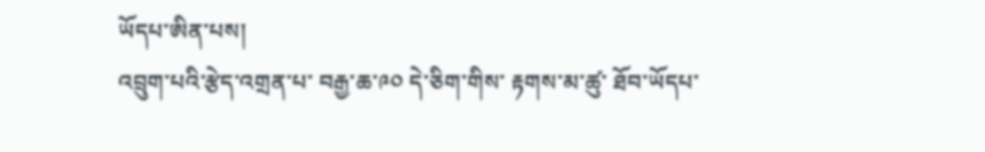ཡོདཔ་ཨིན་པས།
འབྲུག་པའི་རྩེད་འགྲན་པ་ བརྒྱ་ཆ་༩༠ དེ་ཅིག་གིས་ རྟགས་མ་ཚུ་ ཐོབ་ཡོདཔ་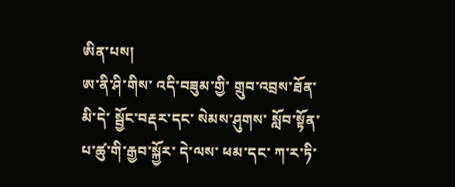ཨིན་པས།
ཨ་ནི་ཤི་གིས་ འདི་བཟུམ་གྱི་ གྲུབ་འབྲས་ཐོན་མི་དེ་ སྦྱོང་བརྡར་དང་ སེམས་ཤུགས་ སློབ་སྟོན་པ་ཚུ་གི་རྒྱབ་སྐྱོར་ དེ་ལས་ ཕམ་དང་ ཀ་ར་ཏི་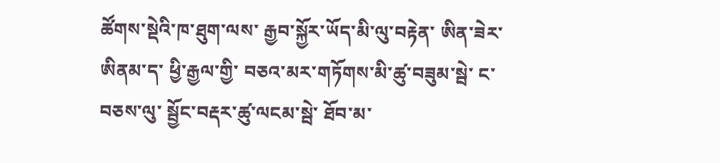ཚོགས་སྡེའི་ཁ་ཐུག་ལས་ རྒྱབ་སྐྱོར་ཡོད་མི་ལུ་བརྟེན་ ཨིན་ཟེར་ཨིནམ་ད་ ཕྱི་རྒྱལ་གྱི་ བཅའ་མར་གཏོགས་མི་ཚུ་བཟུམ་སྦེ་ ང་བཅས་ལུ་ སྦྱོང་བརྡར་ཚུ་ལངམ་སྦེ་ ཐོབ་མ་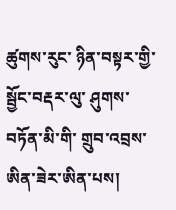ཚུགས་རུང་ ཉིན་བསྟར་གྱི་ སྦྱོང་བརྡར་ལུ་ ཤུགས་བཏོན་མི་གི་ གྲུབ་འབྲས་ཨིན་ཟེར་ཨིན་པས།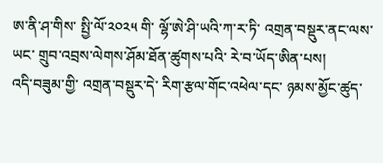ཨ་ནི་ཤ་གིས་ སྤྱི་ལོ་༢༠༢༥ གི་ ལྷོ་ཨེ་ཤི་ཡའི་ཀ་ར་ཏི་ འགྲན་བསྡུར་ནང་ལས་ཡང་ གྲུབ་འབྲས་ལེགས་ཤོམ་ཐོན་ཚུགས་པའི་ རེ་བ་ཡོད་ཨིན་པས།
འདི་བཟུམ་གྱི་ འགྲན་བསྡུར་དེ་ རིག་རྩལ་གོང་འཕེལ་དང་ ཉམས་མྱོང་ཚུད་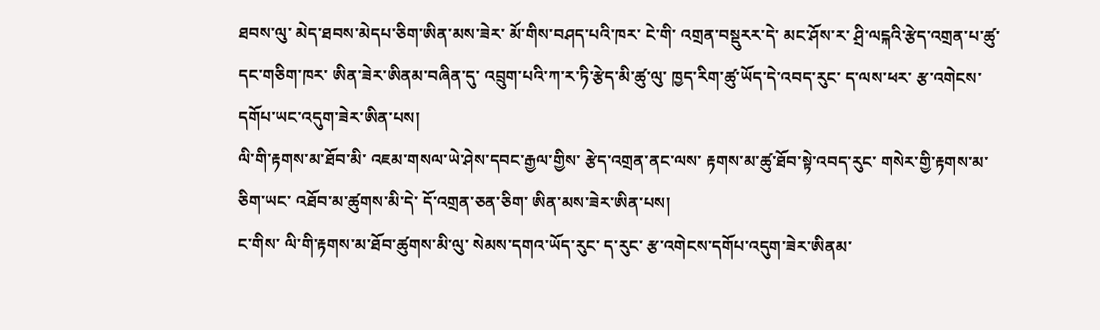ཐབས་ལུ་ མེད་ཐབས་མེདཔ་ཅིག་ཨིན་མས་ཟེར་ མོ་གིས་བཤད་པའི་ཁར་ ངེ་གི་ འགྲན་བསྡུརར་དེ་ མང་ཤོས་ར་ ཤྲི་ལངྐའི་རྩེད་འགྲན་པ་ཚུ་དང་གཅིག་ཁར་ ཨིན་ཟེར་ཨིནམ་བཞིན་དུ་ འབྲུག་པའི་ཀ་ར་ཏི་རྩེད་མི་ཚུ་ལུ་ ཁྱད་རིག་ཚུ་ཡོད་དེ་འབད་རུང་ ད་ལས་ཕར་ རྩ་འགེངས་དགོཔ་ཡང་འདུག་ཟེར་ཨིན་པས།
ལི་གི་རྟགས་མ་ཐོབ་མི་ འཇམ་གསལ་ཡེ་ཤེས་དབང་རྒྱལ་གྱིས་ རྩེད་འགྲན་ནང་ལས་ རྟགས་མ་ཚུ་ཐོབ་སྟེ་འབད་རུང་ གསེར་གྱི་རྟགས་མ་ཅིག་ཡང་ འཐོབ་མ་ཚུགས་མི་དེ་ དོ་འགྲན་ཅན་ཅིག་ ཨིན་མས་ཟེར་ཨིན་པས།
ང་གིས་ ལི་གི་རྟགས་མ་ཐོབ་ཚུགས་མི་ལུ་ སེམས་དགའ་ཡོད་རུང་ ད་རུང་ རྩ་འགེངས་དགོཔ་འདུག་ཟེར་ཨིནམ་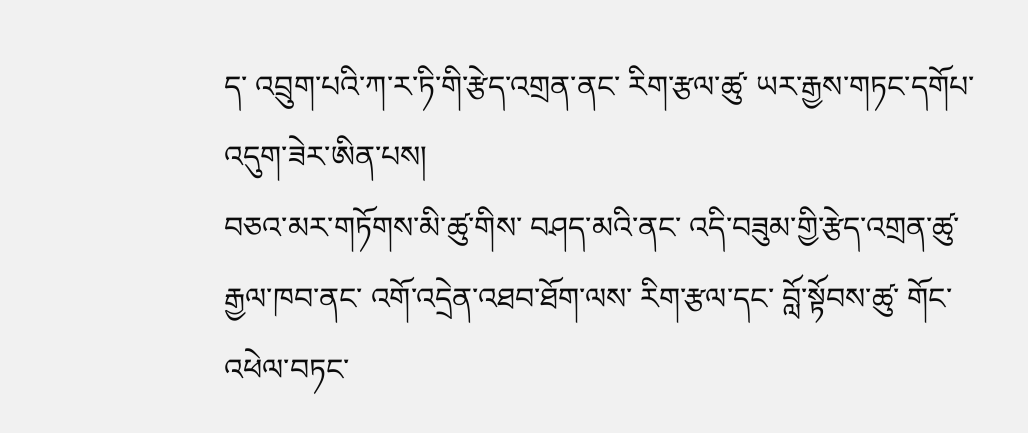ད་ འབྲུག་པའི་ཀ་ར་ཏི་གི་རྩེད་འགྲན་ནང་ རིག་རྩལ་ཚུ་ ཡར་རྒྱས་གཏང་དགོཔ་འདུག་ཟེར་ཨིན་པས།
བཅའ་མར་གཏོགས་མི་ཚུ་གིས་ བཤད་མའི་ནང་ འདི་བཟུམ་གྱི་རྩེད་འགྲན་ཚུ་ རྒྱལ་ཁབ་ནང་ འགོ་འདྲེན་འཐབ་ཐོག་ལས་ རིག་རྩལ་དང་ བློ་སྟོབས་ཚུ་ གོང་འཕེལ་བཏང་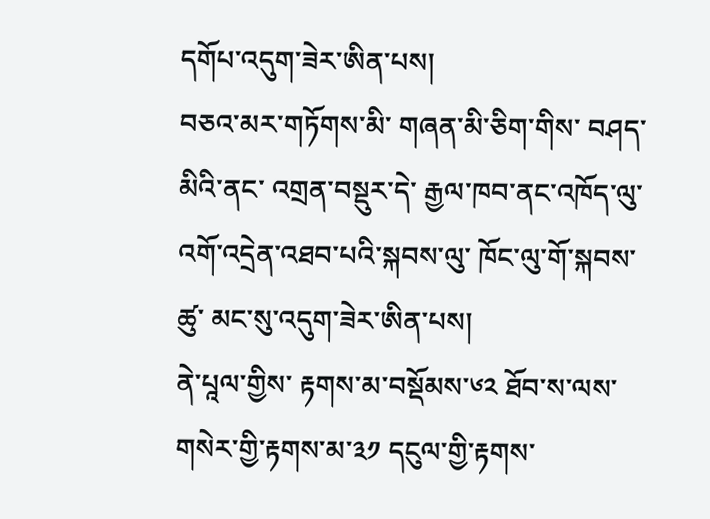དགོཔ་འདུག་ཟེར་ཨིན་པས།
བཅའ་མར་གཏོགས་མི་ གཞན་མི་ཅིག་གིས་ བཤད་མིའི་ནང་ འགྲན་བསྡུར་དེ་ རྒྱལ་ཁབ་ནང་འཁོད་ལུ་ འགོ་འདྲེན་འཐབ་པའི་སྐབས་ལུ་ ཁོང་ལུ་གོ་སྐབས་ཚུ་ མང་སུ་འདུག་ཟེར་ཨིན་པས།
ནེ་པཱལ་གྱིས་ རྟགས་མ་བསྡོམས་༦༢ ཐོབ་ས་ལས་ གསེར་གྱི་རྟགས་མ་༣༡ དངུལ་གྱི་རྟགས་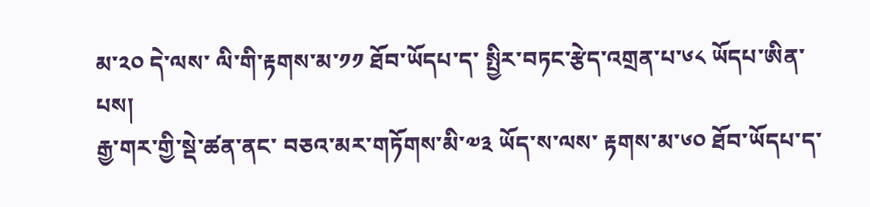མ་༢༠ དེ་ལས་ ལི་གི་རྟགས་མ་༡༡ ཐོབ་ཡོདཔ་ད་ སྤྱིར་བཏང་རྩེད་འགྲན་པ་༦༨ ཡོདཔ་ཨིན་པས།
རྒྱ་གར་གྱི་སྡེ་ཚན་ནང་ བཅའ་མར་གཏོགས་མི་༧༣ ཡོད་ས་ལས་ རྟགས་མ་༦༠ ཐོབ་ཡོདཔ་ད་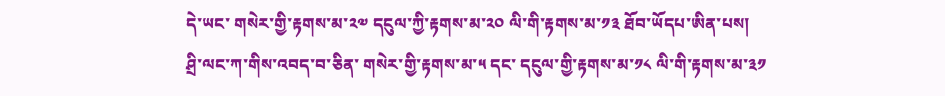དེ་ཡང་ གསེར་གྱི་རྟགས་མ་༢༧ དངུལ་ཀྱི་རྟགས་མ་༢༠ ལི་གི་རྟགས་མ་༡༣ ཐོབ་ཡོདཔ་ཨིན་པས།
ཤྲི་ལང་ཀ་གིས་འབད་བ་ཅིན་ གསེར་གྱི་རྟགས་མ་༥ དང་ དངུལ་གྱི་རྟགས་མ་༡༨ ལི་གི་རྟགས་མ་༣༡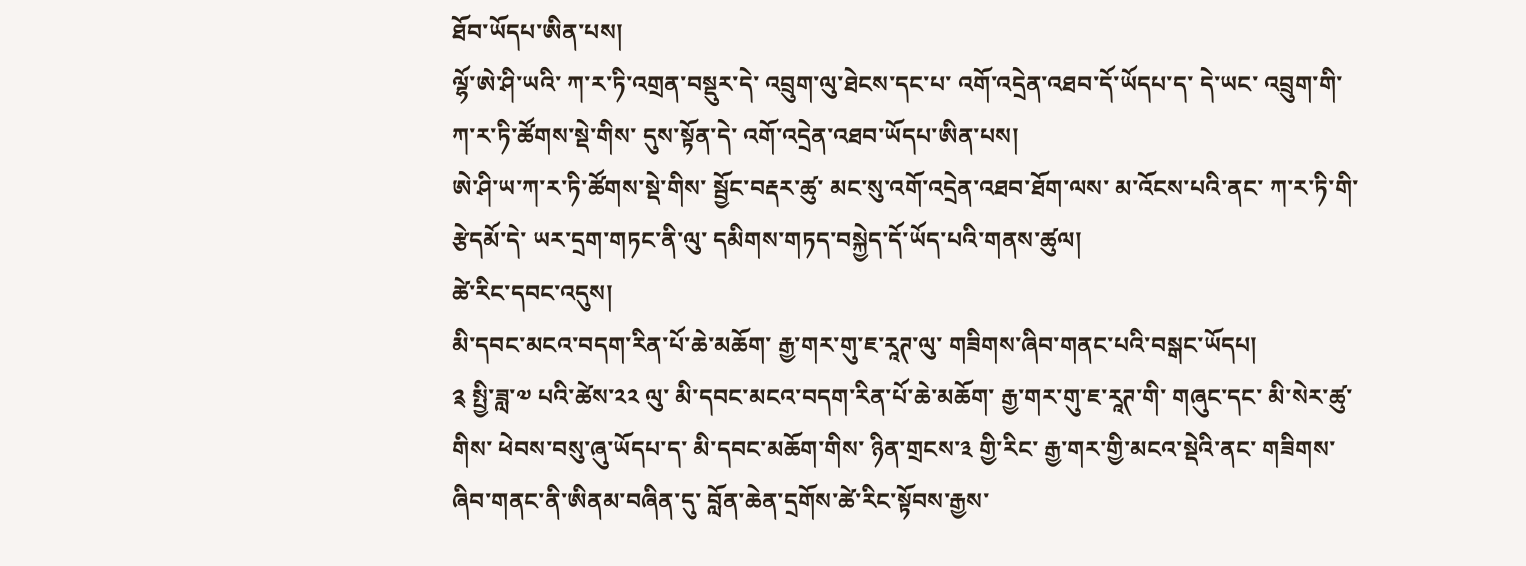ཐོབ་ཡོདཔ་ཨིན་པས།
ལྷོ་ཨེ་ཤི་ཡའི་ ཀ་ར་ཏི་འགྲན་བསྡུར་དེ་ འབྲུག་ལུ་ཐེངས་དང་པ་ འགོ་འདྲེན་འཐབ་དོ་ཡོདཔ་ད་ དེ་ཡང་ འབྲུག་གི་ཀ་ར་ཏི་ཚོགས་སྡེ་གིས་ དུས་སྟོན་དེ་ འགོ་འདྲེན་འཐབ་ཡོདཔ་ཨིན་པས།
ཨེ་ཤི་ཡ་ཀ་ར་ཏི་ཚོགས་སྡེ་གིས་ སྦྱོང་བརྡར་ཚུ་ མང་སུ་འགོ་འདྲེན་འཐབ་ཐོག་ལས་ མ་འོངས་པའི་ནང་ ཀ་ར་ཏི་གི་རྩེདམོ་དེ་ ཡར་དྲག་གཏང་ནི་ལུ་ དམིགས་གཏད་བསྐྱེད་དོ་ཡོད་པའི་གནས་ཚུལ།
ཚེ་རིང་དབང་འདུས།
མི་དབང་མངའ་བདག་རིན་པོ་ཆེ་མཆོག་ རྒྱ་གར་གུ་ཇ་རཱཊ་ལུ་ གཟིགས་ཞིབ་གནང་པའི་བསྒང་ཡོདཔ།
༉ སྤྱི་ཟླ་༧ པའི་ཚེས་༢༢ ལུ་ མི་དབང་མངའ་བདག་རིན་པོ་ཆེ་མཆོག་ རྒྱ་གར་གུ་ཇ་རཱཊ་གི་ གཞུང་དང་ མི་སེར་ཚུ་གིས་ ཕེབས་བསུ་ཞུ་ཡོདཔ་ད་ མི་དབང་མཆོག་གིས་ ཉིན་གྲངས་༣ གྱི་རིང་ རྒྱ་གར་གྱི་མངའ་སྡེའི་ནང་ གཟིགས་ཞིབ་གནང་ནི་ཨིནམ་བཞིན་དུ་ བློན་ཆེན་དྲགོས་ཚེ་རིང་སྟོབས་རྒྱས་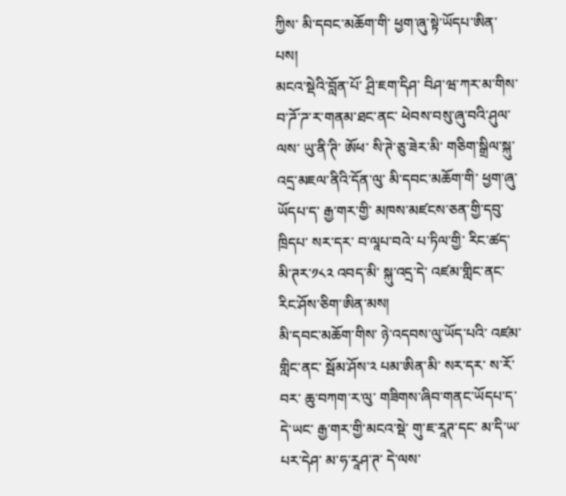ཀྱིས་ མི་དབང་མཆོག་གི་ ཕྱག་ཞུ་སྟེ་ཡོདཔ་ཨིན་པས།
མངའ་སྡེའི་བློན་པོ་ ཤྲི་ཇག་དིཤ་ བིཤ་ཝ་ཀར་མ་གིས་ བ་ཌོ་ཌ་ར་གནམ་ཐང་ནང་ ཕེབས་བསུ་ཞུ་བའི་ཤུལ་ལས་ ཡུ་ནི་ཊི་ ཨོཕ་ སི་ཊེ་ཅུ་ཟེར་མི་ གཅིག་སྒྲིལ་སྐུ་འདྲ་མཇལ་ནིའི་དོན་ལུ་ མི་དབང་མཆོག་གི་ ཕྱག་ཞུ་ཡོདཔ་ད་ རྒྱ་གར་གྱི་ མཁས་མཛངས་ཅན་གྱི་དབུ་ཁྲིདཔ་ སར་དར་ བ་ལཱཔ་བའེ་ པ་ཏིལ་གྱི་ རིང་ཚད་མི་ཊར་༡༨༢ འབད་མི་ སྐུ་འདྲ་དེ་ འཛམ་གླིང་ནང་ རིང་ཤོས་ཅིག་ཨིན་མས།
མི་དབང་མཆོག་གིས་ ཉེ་འདབས་ལུ་ཡོད་པའི་ འཛམ་གླིང་ནང་ སྦོམ་ཤོས་༢ པམ་ཨིན་མི་ སར་དར་ ས་རོ་བར་ ཆུ་བཀག་ར་ལུ་ གཟིགས་ཞིབ་གནང་ཡོདཔ་ད་ དེ་ཡང་ རྒྱ་གར་གྱི་མངའ་སྡེ་ གུ་ཇ་རཱཊ་དང་ མ་དི་ཡ་ པར་དེཤ་ མ་ཧ་རཱཤ་ཊ་ དེ་ལས་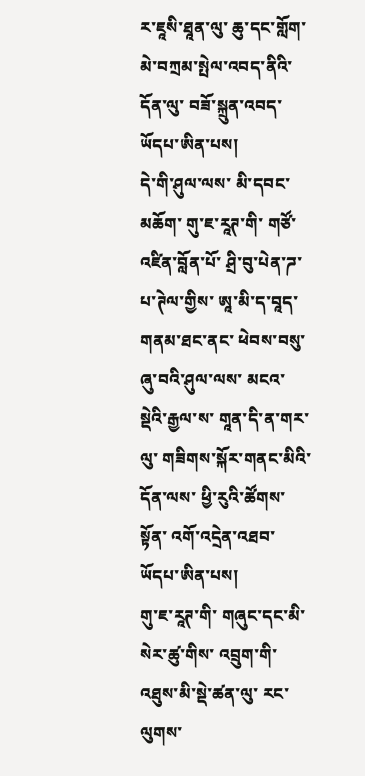ར་ཇཱསི་ཐཱན་ལུ་ ཆུ་དང་གློག་མེ་བཀྲམ་སྤེལ་འབད་ནིའི་དོན་ལུ་ བཟོ་སྐྲུན་འབད་ཡོདཔ་ཨིན་པས།
དེ་གི་ཤུལ་ལས་ མི་དབང་མཆོག་ གུ་ཇ་རཱཊ་གི་ གཙོ་འཛིན་བློན་པོ་ ཤྲི་བུ་པེན་ཌ་ པ་ཊེལ་གྱིས་ ཨཱ་མི་ད་བཱད་གནམ་ཐང་ནང་ ཕེབས་བསུ་ཞུ་བའི་ཤུལ་ལས་ མངའ་སྡེའི་རྒྱལ་ས་ གཱན་དི་ན་གར་ལུ་ གཟིགས་སྐོར་གནང་མིའི་དོན་ལས་ ཕྱི་རུའི་ཚོགས་སྟོན་ འགོ་འདྲེན་འཐབ་ཡོདཔ་ཨིན་པས།
གུ་ཇ་རཱཊ་གི་ གཞུང་དང་མི་སེར་ཚུ་གིས་ འབྲུག་གི་འཐུས་མི་སྡེ་ཚན་ལུ་ རང་ལུགས་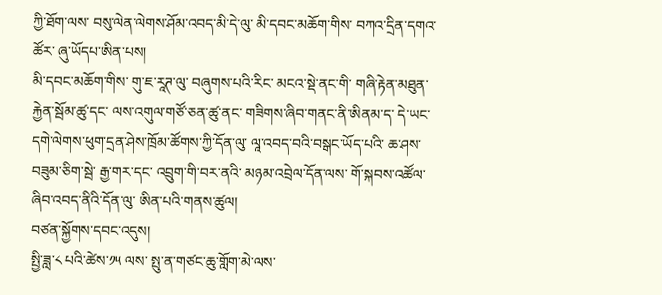ཀྱི་ཐོག་ལས་ བསུ་ལེན་ལེགས་ཤོམ་འབད་མི་དེ་ལུ་ མི་དབང་མཆོག་གིས་ བཀའ་དྲིན་དགའ་ཚོར་ ཞུ་ཡོདཔ་ཨིན་པས།
མི་དབང་མཆོག་གིས་ གུ་ཇ་རཱཊ་ལུ་ བཞུགས་པའི་རིང་ མངའ་སྡེ་ནང་གི་ གཞི་རྟེན་མཐུན་རྐྱེན་སྦོམ་ཚུ་དང་ ལས་འགུལ་གཙོ་ཅན་ཚུ་ནང་ གཟིགས་ཞིབ་གནང་ནི་ཨིནམ་ད་ དེ་ཡང་ དགེ་ལེགས་ཕུག་དྲན་ཤེས་ཁྲོམ་ཚོགས་ཀྱི་དོན་ལུ་ ལཱ་འབད་བའི་བསྒང་ཡོད་པའི་ ཆ་ཤས་བཟུམ་ཅིག་སྦེ་ རྒྱ་གར་དང་ འབྲུག་གི་བར་ནའི་ མཉམ་འབྲེལ་དོན་ལས་ གོ་སྐབས་འཚོལ་ཞིབ་འབད་ནིའི་དོན་ལུ་ ཨིན་པའི་གནས་ཚུལ།
བཙན་སྐྱོགས་དབང་འདུས།
སྤྱི་ཟླ་༨ པའི་ཚེས་༡༥ ལས་ སྤུ་ན་གཙང་ཆུ་གློག་མེ་ལས་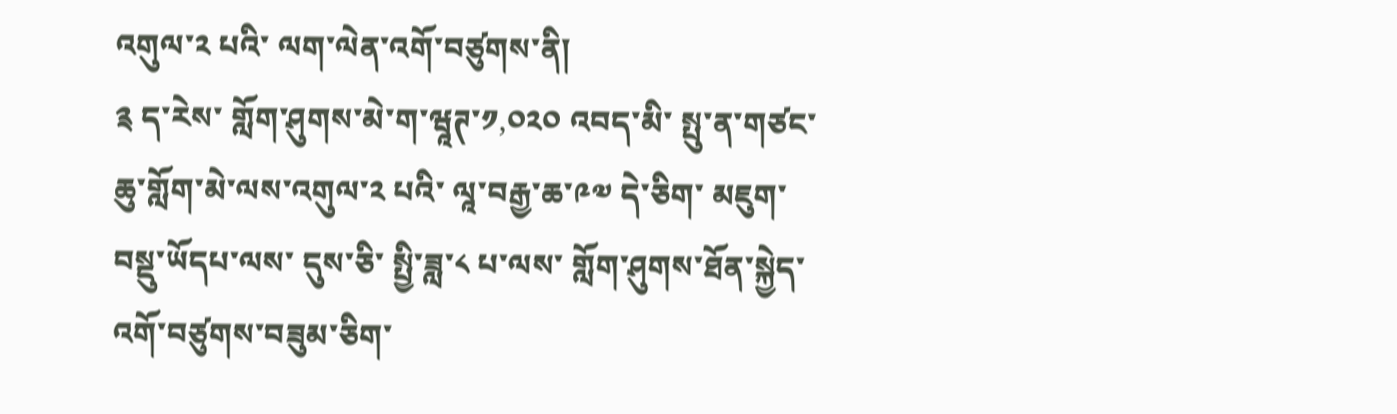འགུལ་༢ པའི་ ལག་ལེན་འགོ་བཙུགས་ནི།
༉ ད་རེས་ གློག་ཤུགས་མེ་ག་ཝཱཊ་༡,༠༢༠ འབད་མི་ སྤུ་ན་གཙང་ཆུ་གློག་མེ་ལས་འགུལ་༢ པའི་ ལཱ་བརྒྱ་ཆ་༩༧ དེ་ཅིག་ མཇུག་བསྡུ་ཡོདཔ་ལས་ དུས་ཅི་ སྤྱི་ཟླ་༨ པ་ལས་ གློག་ཤུགས་ཐོན་སྐྱེད་ འགོ་བཙུགས་བཟུམ་ཅིག་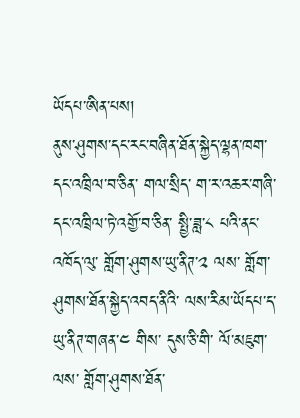ཡོདཔ་ཨིན་པས།
ནུས་ཤུགས་དང་རང་བཞིན་ཐོན་སྐྱེད་ལྷན་ཁག་དང་འཁྲིལ་བ་ཅིན་ གལ་སྲིད་ ག་ར་འཆར་གཞི་དང་འཁྲིལ་ཏེ་འགྱོ་བ་ཅིན་ སྤྱི་ཟླ་༨ པའི་ནང་འཁོད་ལུ་ གློག་ཤུགས་ཡུ་ནིཊ་༢ ལས་ གློག་ཤུགས་ཐོན་སྐྱེད་འབད་ནིའི་ ལས་རིམ་ཡོདཔ་ད་ ཡུ་ནིཊ་གཞན་༤ གིས་ དུས་ཅི་གི་ ལོ་མཇུག་ལས་ གློག་ཤུགས་ཐོན་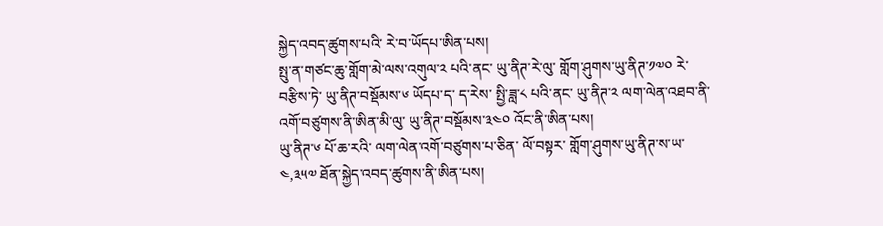སྐྱེད་འབད་ཚུགས་པའི་ རེ་བ་ཡོདཔ་ཨིན་པས།
སྤུ་ན་གཙང་ཆུ་གློག་མེ་ལས་འགུལ་༢ པའི་ནང་ ཡུ་ནིཊ་རེ་ལུ་ གློག་ཤུགས་ཡུ་ནིཊ་༡༧༠ རེ་བརྩིས་ཏེ་ ཡུ་ནིཊ་བསྡོམས་༦ ཡོདཔ་ད་ ད་རེས་ སྤྱི་ཟླ་༨ པའི་ནང་ ཡུ་ནིཊ་༢ ལག་ལེན་འཐབ་ནི་ འགོ་བཙུགས་ནི་ཨིན་མི་ལུ་ ཡུ་ནིཊ་བསྡོམས་༣༤༠ འོང་ནི་ཨིན་པས།
ཡུ་ནིཊ་༦ པོ་ཆ་རའི་ ལག་ལེན་འགོ་བཙུགས་པ་ཅིན་ ལོ་བསྟར་ གློག་ཤུགས་ཡུ་ནིཊ་ས་ཡ་༤,༣༥༧ ཐོན་སྐྱེད་འབད་ཚུགས་ནི་ཨིན་པས།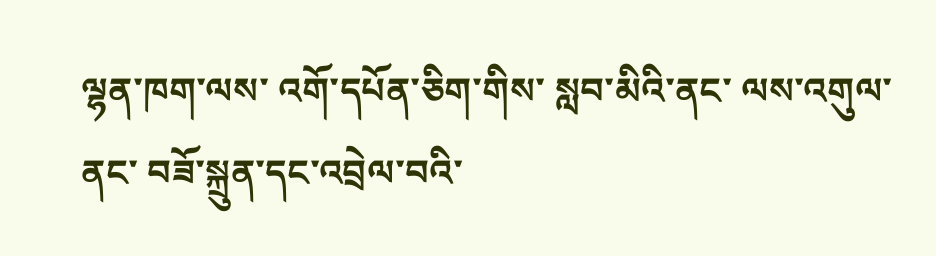ལྷན་ཁག་ལས་ འགོ་དཔོན་ཅིག་གིས་ སླབ་མིའི་ནང་ ལས་འགུལ་ནང་ བཟོ་སྐྲུན་དང་འབྲེལ་བའི་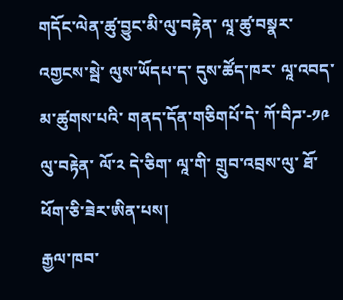གདོང་ལེན་ཚུ་བྱུང་མི་ལུ་བརྟེན་ ལཱ་ཚུ་བསྣར་འགྱངས་སྦེ་ ལུས་ཡོདཔ་ད་ དུས་ཚོད་ཁར་ ལཱ་འབད་མ་ཚུགས་པའི་ གནད་དོན་གཅིགཔོ་དེ་ ཀོ་བིཌ་-༡༩ ལུ་བརྟེན་ ལོ་༢ དེ་ཅིག་ ལཱ་གི་ གྲུབ་འབྲས་ལུ་ ཐོ་ཕོག་ཅི་ཟེར་ཨིན་པས།
རྒྱལ་ཁབ་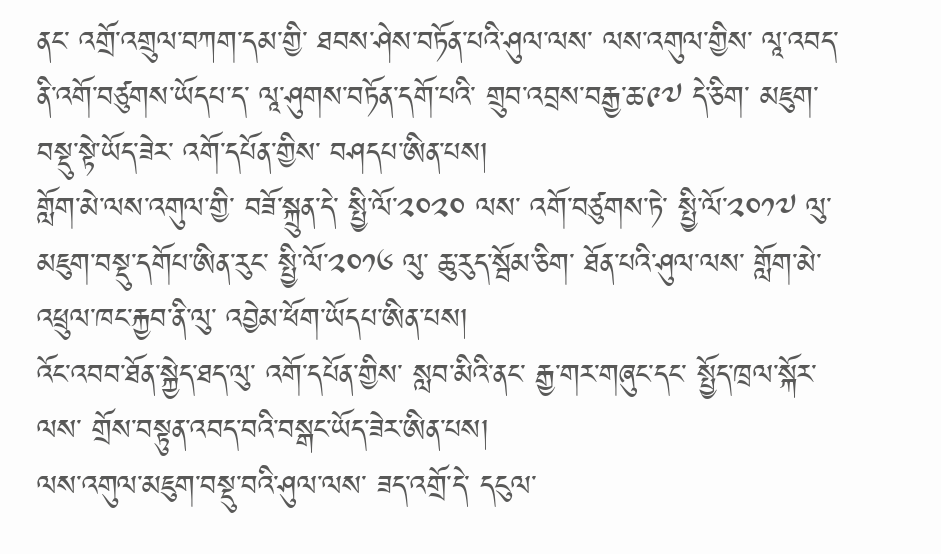ནང་ འགྲོ་འགྲུལ་བཀག་དམ་གྱི་ ཐབས་ཤེས་བཏོན་པའི་ཤུལ་ལས་ ལས་འགུལ་གྱིས་ ལཱ་འབད་ནི་འགོ་བཙུགས་ཡོདཔ་ད་ ལཱ་ཤུགས་བཏོན་དགོ་པའི་ གྲུབ་འབྲས་བརྒྱ་ཆ་༩༧ དེ་ཅིག་ མཇུག་བསྡུ་སྟེ་ཡོད་ཟེར་ འགོ་དཔོན་གྱིས་ བཤདཔ་ཨིན་པས།
གློག་མེ་ལས་འགུལ་གྱི་ བཟོ་སྐྲུན་དེ་ སྤྱི་ལོ་༢༠༢༠ ལས་ འགོ་བཙུགས་ཏེ་ སྤྱི་ལོ་༢༠༡༧ ལུ་ མཇུག་བསྡུ་དགོཔ་ཨིན་རུང་ སྤྱི་ལོ་༢༠༡༦ ལུ་ ཆུ་རུད་སྦོམ་ཅིག་ ཐོན་པའི་ཤུལ་ལས་ གློག་མེ་འཕྲུལ་ཁང་རྐྱབ་ནི་ལུ་ འབྱེམ་ཕོག་ཡོདཔ་ཨིན་པས།
འོང་འབབ་ཐོན་སྐྱེད་ཐད་ལུ་ འགོ་དཔོན་གྱིས་ སླབ་མིའི་ནང་ རྒྱ་གར་གཞུང་དང་ སྤྱོད་ཁྲལ་སྐོར་ལས་ གྲོས་བསྟུན་འབད་བའི་བསྒང་ཡོད་ཟེར་ཨིན་པས།
ལས་འགུལ་མཇུག་བསྡུ་བའི་ཤུལ་ལས་ ཟད་འགྲོ་དེ་ དངུལ་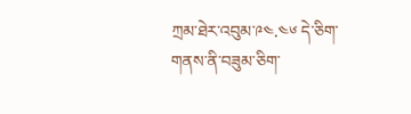ཀྲམ་ཐེར་འབུམ་༩༤.༤༦ དེ་ཅིག་ གནས་ནི་བཟུམ་ཅིག་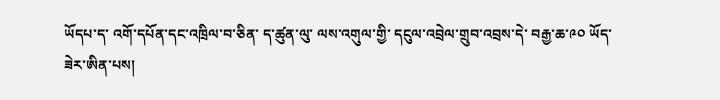ཡོདཔ་ད་ འགོ་དཔོན་དང་འཁྲིལ་བ་ཅིན་ ད་ཚུན་ལུ་ ལས་འགུལ་གྱི་ དངུལ་འབྲེལ་གྲུབ་འབྲས་དེ་ བརྒྱ་ཆ་༩༠ ཡོད་ཟེར་ཨིན་པས།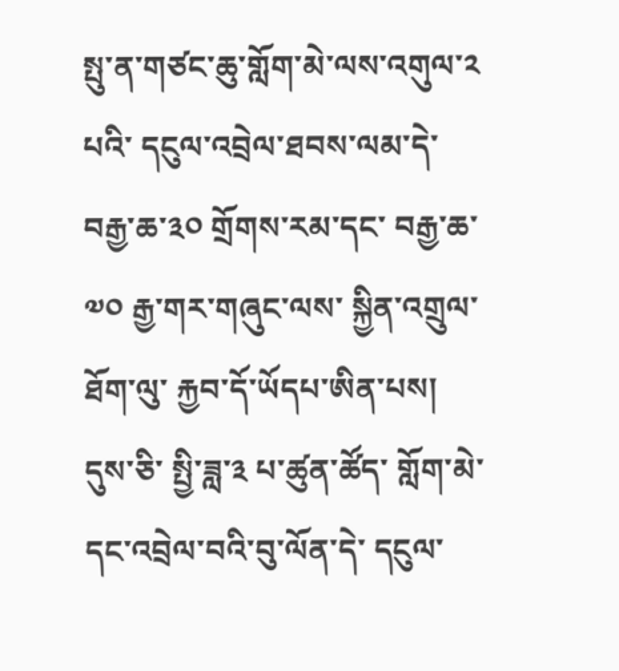སྤུ་ན་གཙང་ཆུ་གློག་མེ་ལས་འགུལ་༢ པའི་ དངུལ་འབྲེལ་ཐབས་ལམ་དེ་ བརྒྱ་ཆ་༣༠ གྲོགས་རམ་དང་ བརྒྱ་ཆ་༧༠ རྒྱ་གར་གཞུང་ལས་ སྐྱིན་འགྲུལ་ཐོག་ལུ་ རྐྱབ་དོ་ཡོདཔ་ཨིན་པས།
དུས་ཅི་ སྤྱི་ཟླ་༣ པ་ཚུན་ཚོད་ གློག་མེ་དང་འབྲེལ་བའི་བུ་ལོན་དེ་ དངུལ་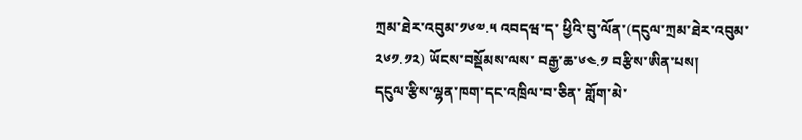ཀྲམ་ཐེར་འབུམ་༡༦༧.༥ འབདཝ་ད་ ཕྱིའི་བུ་ལོན་(དངུལ་ཀྲམ་ཐེར་འབུམ་༢༦༡.༡༢) ཡོངས་བསྡོམས་ལས་ བརྒྱ་ཆ་༦༤.༡ བརྩིས་ཨིན་པས།
དངུལ་རྩིས་ལྷན་ཁག་དང་འཁྲིལ་བ་ཅིན་ གློག་མེ་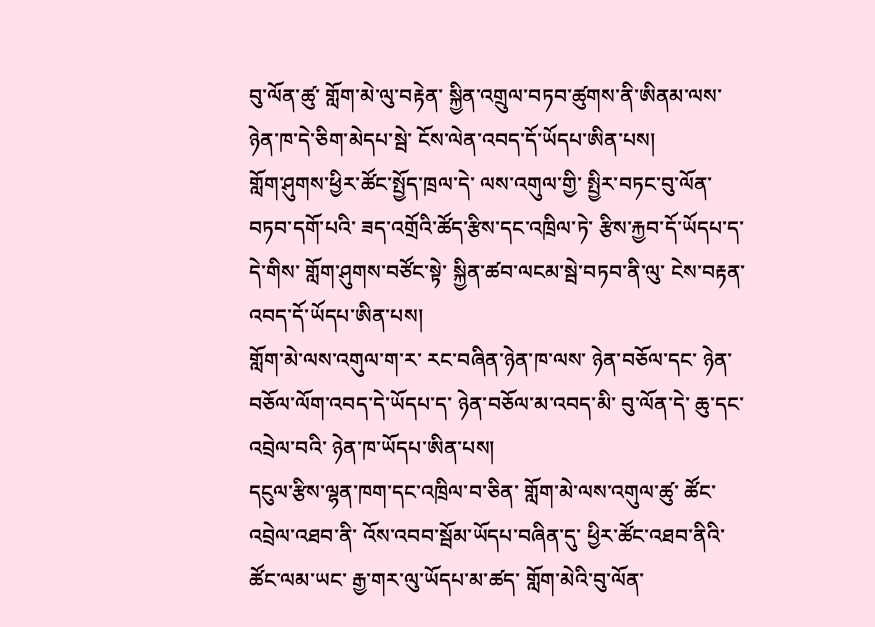བུ་ལོན་ཚུ་ གློག་མེ་ལུ་བརྟེན་ སྐྱིན་འགྲུལ་བཏབ་ཚུགས་ནི་ཨིནམ་ལས་ ཉེན་ཁ་དེ་ཅིག་མེདཔ་སྦེ་ ངོས་ལེན་འབད་དོ་ཡོདཔ་ཨིན་པས།
གློག་ཤུགས་ཕྱིར་ཚོང་སྤྱོད་ཁྲལ་དེ་ ལས་འགུལ་གྱི་ སྤྱིར་བཏང་བུ་ལོན་བཏབ་དགོ་པའི་ ཟད་འགྲོའི་ཚོད་རྩིས་དང་འཁྲིལ་ཏེ་ རྩིས་རྐྱབ་དོ་ཡོདཔ་ད་ དེ་གིས་ གློག་ཤུགས་བཙོང་སྟེ་ སྐྱིན་ཚབ་ལངམ་སྦེ་བཏབ་ནི་ལུ་ ངེས་བརྟན་འབད་དོ་ཡོདཔ་ཨིན་པས།
གློག་མེ་ལས་འགུལ་ག་ར་ རང་བཞིན་ཉེན་ཁ་ལས་ ཉེན་བཅོལ་དང་ ཉེན་བཅོལ་ལོག་འབད་དེ་ཡོདཔ་ད་ ཉེན་བཅོལ་མ་འབད་མི་ བུ་ལོན་དེ་ ཆུ་དང་འབྲེལ་བའི་ ཉེན་ཁ་ཡོདཔ་ཨིན་པས།
དངུལ་རྩིས་ལྷན་ཁག་དང་འཁྲིལ་བ་ཅིན་ གློག་མེ་ལས་འགུལ་ཚུ་ ཚོང་འབྲེལ་འཐབ་ནི་ འོས་འབབ་སྦོམ་ཡོདཔ་བཞིན་དུ་ ཕྱིར་ཚོང་འཐབ་ནིའི་ ཚོང་ལམ་ཡང་ རྒྱ་གར་ལུ་ཡོདཔ་མ་ཚད་ གློག་མེའི་བུ་ལོན་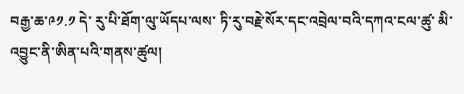བརྒྱ་ཆ་༩༡.༡ དེ་ རུ་པི་ཐོག་ལུ་ཡོདཔ་ལས་ ཏི་རུ་བརྗེ་སོར་དང་འབྲེལ་བའི་དཀའ་ངལ་ཚུ་ མི་འབྱུང་ནི་ཨིན་པའི་གནས་ཚུལ།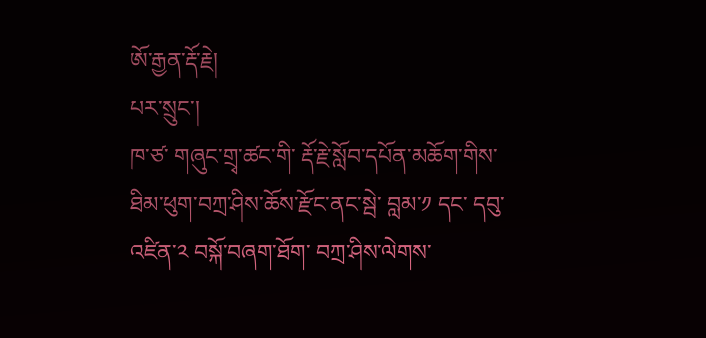ཨོ་རྒྱན་རྡོ་རྗེ།
པར་སྲུང་།
ཁ་ཙ་ གཞུང་གྲྭ་ཚང་གི་ རྡོ་རྗེ་སློབ་དཔོན་མཆོག་གིས་ ཐིམ་ཕུག་བཀྲ་ཤིས་ཆོས་རྫོང་ནང་སྦེ་ བླམ་༡ དང་ དབུ་འཛིན་༢ བསྐོ་བཞག་ཐོག་ བཀྲ་ཤིས་ལེགས་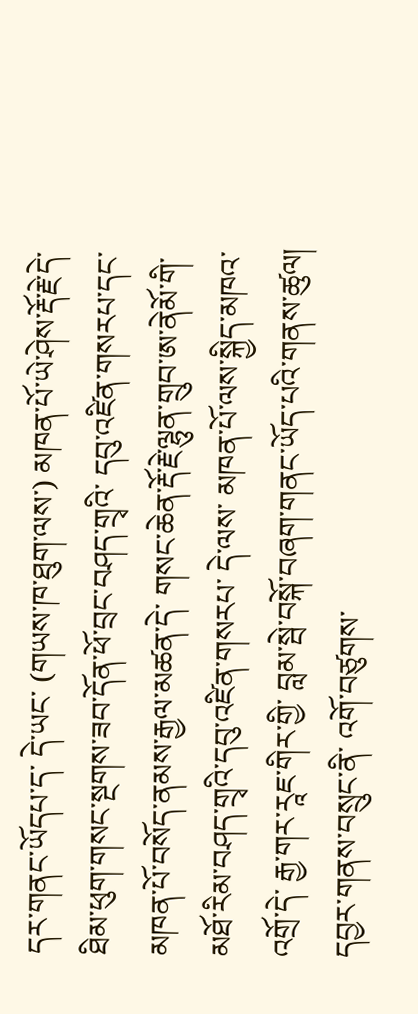དར་གནང་ཡོདཔ་ད་ དེ་ཡང་ (གཡས་ཁ་ཐུག་ལས་) མཁན་པོ་ཡེ་ཤེས་རྡོ་རྗེ་དེ་ ཐིམ་ཕུག་གསང་སྔགས་ཟབ་དོན་ཕོ་བྲང་བཤད་གྲྭའི་ དབུ་འཛིན་གསརཔ་དང་ མཁན་པོ་བསོད་ནམས་རྒྱལ་མཚན་དེ་ གསང་ཆེན་རྡོ་རྗེ་ལྷུན་གྲུབ་ཨ་ནེམོ་གི་ མཐོ་རིམ་བཤད་གྲྭའི་དབུ་འཛིན་གསརཔ་ དེ་ལས་ མཁན་པོ་ལས་སྐྱིད་མཁའ་འགྲོ་དེ་ རྒྱ་གར་རཱཇ་གིར་གྱི་ བླམ་སྦེ་བསྐོ་བཞག་གནང་ཡོད་པའི་གནས་ཚུལ།
དབྱར་གནས་བསྲུང་ནི་ འགོ་བཙུགས་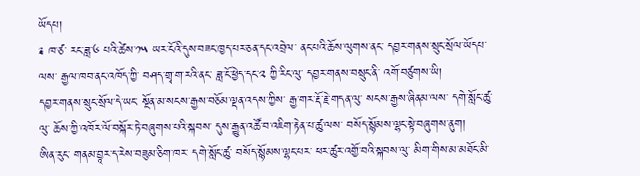ཡོདཔ།
༉ ཁ་ཙ་ རང་ཟླ་༦ པའི་ཚེས་༡༥ ཡར་ངོའི་དུས་བཟང་ཁྱད་པར་ཅན་དང་འབྲེལ་ ནང་པའི་ཆོས་ལུགས་ནང་ དབྱར་གནས་སྲུང་སྲོལ་ཡོདཔ་ལས་ རྒྱལ་ཁབ་ནང་འཁོད་ཀྱི་ བཤད་གྲྭ་ག་རའི་ནང་ ཟླ་ངོ་ཕྱེད་དང་༢ ཀྱི་རིང་ལུ་ དབྱར་གནས་བསྲུང་ནི་ འགོ་བཙུགས་ཡི།
དབྱར་གནས་སྲུང་སྲོལ་དེ་ཡང་ སྔོན་མ་སངས་རྒྱས་བཅོམ་ལྡན་འདས་ཀྱིས་ རྒྱ་གར་རྡོ་རྗེ་གདན་ལུ་ སངས་རྒྱས་ཞིནམ་ལས་ དགེ་སློང་ཚུ་ལུ་ ཆོས་ཀྱི་འཁོར་ལོ་བསྐོར་ཏེ་བཞུགས་པའི་སྐབས་ དུས་རྒྱུན་འཚོ་བ་འཇིག་རྟེན་པ་ཚུ་ལས་ བསོད་སྙོམས་ལྷང་སྟེ་བཞུགས་ནུག།
ཨིན་རུང་ གནམ་བྱཱར་ད་རེས་བཟུམ་ཅིག་ཁར་ དགེ་སློང་ཚུ་ བསོད་སྙོམས་ལྷང་པར་ ཕར་ཚུར་འགྱོ་བའི་སྐབས་ལུ་ མིག་གིས་མ་མཐོང་མི་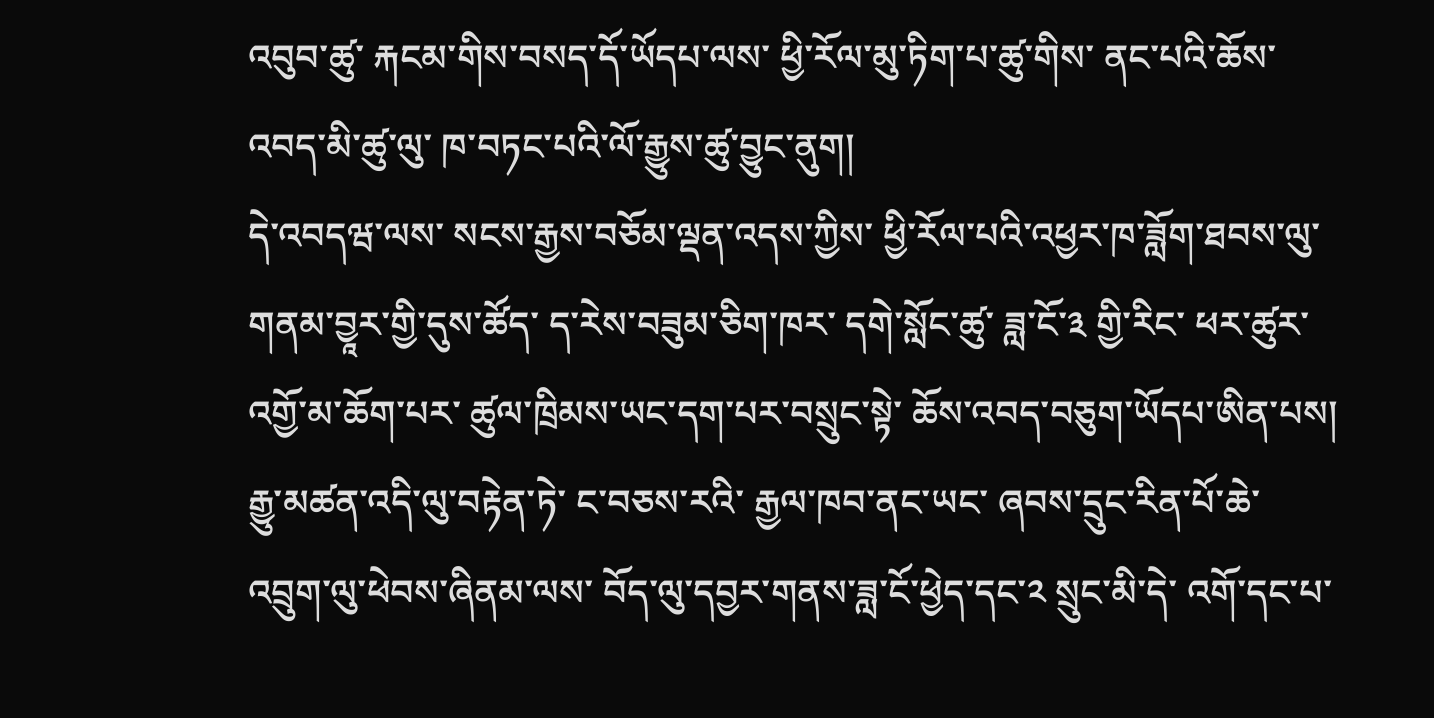འབུབ་ཚུ་ རྐངམ་གིས་བསད་དོ་ཡོདཔ་ལས་ ཕྱི་རོལ་མུ་ཏིག་པ་ཚུ་གིས་ ནང་པའི་ཆོས་འབད་མི་ཚུ་ལུ་ ཁ་བཏང་པའི་ལོ་རྒྱུས་ཚུ་བྱུང་ནུག།
དེ་འབདཝ་ལས་ སངས་རྒྱས་བཅོམ་ལྡན་འདས་ཀྱིས་ ཕྱི་རོལ་པའི་འཕྱར་ཁ་ཟློག་ཐབས་ལུ་ གནམ་བྱཱར་གྱི་དུས་ཚོད་ ད་རེས་བཟུམ་ཅིག་ཁར་ དགེ་སློང་ཚུ་ ཟླ་ངོ་༣ གྱི་རིང་ ཕར་ཚུར་འགྱོ་མ་ཆོག་པར་ ཚུལ་ཁྲིམས་ཡང་དག་པར་བསྲུང་སྟེ་ ཆོས་འབད་བཅུག་ཡོདཔ་ཨིན་པས།
རྒྱུ་མཚན་འདི་ལུ་བརྟེན་ཏེ་ ང་བཅས་རའི་ རྒྱལ་ཁབ་ནང་ཡང་ ཞབས་དྲུང་རིན་པོ་ཆེ་ འབྲུག་ལུ་ཕེབས་ཞིནམ་ལས་ བོད་ལུ་དབྱར་གནས་ཟླ་ངོ་ཕྱེད་དང་༢ སྲུང་མི་དེ་ འགོ་དང་པ་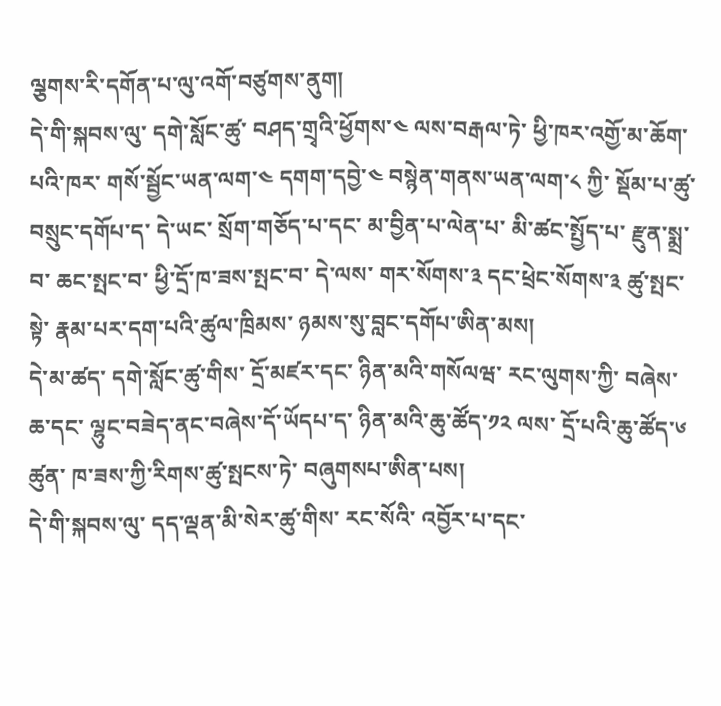ལྕགས་རི་དགོན་པ་ལུ་འགོ་བཙུགས་ནུག།
དེ་གི་སྐབས་ལུ་ དགེ་སློང་ཚུ་ བཤད་གྲྭའི་ཕྱོགས་༤ ལས་བརྒལ་ཏེ་ ཕྱི་ཁར་འགྱོ་མ་ཆོག་པའི་ཁར་ གསོ་སྦྱོང་ཡན་ལག་༤ དགག་དབྱེ་༤ བསྙེན་གནས་ཡན་ལག་༨ ཀྱི་ སྡོམ་པ་ཚུ་བསྲུང་དགོཔ་ད་ དེ་ཡང་ སྲོག་གཅོད་པ་དང་ མ་བྱིན་པ་ལེན་པ་ མི་ཚང་སྤྱོད་པ་ རྫུན་སྨྲ་བ་ ཆང་སྤང་བ་ ཕྱི་དྲོ་ཁ་ཟས་སྤང་བ་ དེ་ལས་ གར་སོགས་༣ དང་ཕྲེང་སོགས་༣ ཚུ་སྤང་སྟེ་ རྣམ་པར་དག་པའི་ཚུལ་ཁྲིམས་ ཉམས་སུ་བླང་དགོཔ་ཨིན་མས།
དེ་མ་ཚད་ དགེ་སློང་ཚུ་གིས་ དྲོ་མཛར་དང་ ཉིན་མའི་གསོལཝ་ རང་ལུགས་ཀྱི་ བཞེས་ཆ་དང་ ལྷུང་བཟེད་ནང་བཞེས་དོ་ཡོདཔ་ད་ ཉིན་མའི་ཆུ་ཚོད་༡༢ ལས་ དྲོ་པའི་ཆུ་ཚོད་༦ ཚུན་ ཁ་ཟས་ཀྱི་རིགས་ཚུ་སྤངས་ཏེ་ བཞུགསཔ་ཨིན་པས།
དེ་གི་སྐབས་ལུ་ དད་ལྡན་མི་སེར་ཚུ་གིས་ རང་སོའི་ འབྱོར་པ་དང་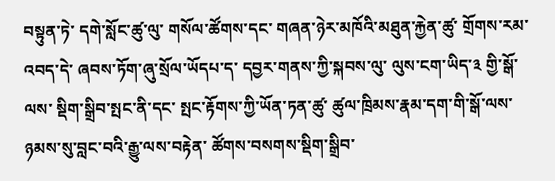བསྟུན་ཏེ་ དགེ་སློང་ཚུ་ལུ་ གསོལ་ཚོགས་དང་ གཞན་ཉེར་མཁོའི་མཐུན་རྐྱེན་ཚུ་ གྲོགས་རམ་འབད་དེ་ ཞབས་ཏོག་ཞུ་སྲོལ་ཡོདཔ་ད་ དབྱར་གནས་ཀྱི་སྐབས་ལུ་ ལུས་ངག་ཡིད་༣ གྱི་སྒོ་ལས་ སྡིག་སྒྲིབ་སྤང་ནི་དང་ སྤང་རྟོགས་ཀྱི་ཡོན་ཏན་ཚུ་ ཚུལ་ཁྲིམས་རྣམ་དག་གི་སྒོ་ལས་ ཉམས་སུ་བླང་བའི་རྒྱུ་ལས་བརྟེན་ ཚོགས་བསགས་སྡིག་སྒྲིབ་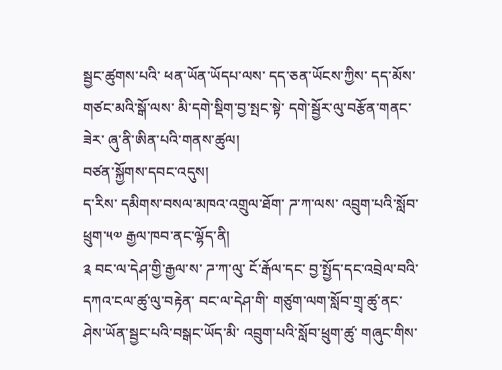སྦྱང་ཚུགས་པའི་ ཕན་ཡོན་ཡོདཔ་ལས་ དད་ཅན་ཡོངས་ཀྱིས་ དད་མོས་གཙང་མའི་སྒོ་ལས་ མི་དགེ་སྡིག་བྱ་སྤང་སྟེ་ དགེ་སྦྱོར་ལུ་བརྩོན་གནང་ཟེར་ ཞུ་ནི་ཨིན་པའི་གནས་ཚུལ།
བཙན་སྐྱོགས་དབང་འདུས།
ད་རིས་ དམིགས་བསལ་མཁའ་འགྲུལ་ཐོག་ ཌ་ཀ་ལས་ འབྲུག་པའི་སློབ་ཕྲུག་༥༧ རྒྱལ་ཁབ་ནང་ལྷོད་ནི།
༉ བང་ལ་དེཤ་གྱི་རྒྱལ་ས་ ཌ་ཀ་ལུ་ ངོ་རྒོལ་དང་ བྱ་སྤྱོད་དང་འབྲེལ་བའི་ དཀའ་ངལ་ཚུ་ལུ་བརྟེན་ བང་ལ་དེཤ་གི་ གཙུག་ལག་སློབ་གྲྭ་ཚུ་ནང་ ཤེས་ཡོན་སྦྱང་པའི་བསྒང་ཡོད་མི་ འབྲུག་པའི་སློབ་ཕྲུག་ཚུ་ གཞུང་གིས་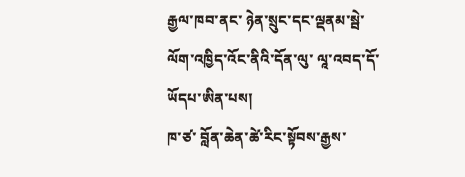རྒྱལ་ཁབ་ནང་ ཉེན་སྲུང་དང་ལྡནམ་སྦེ་ ལོག་འཁྱིད་འོང་ནིའི་དོན་ལུ་ ལཱ་འབད་དོ་ཡོདཔ་ཨིན་པས།
ཁ་ཙ་ བློན་ཆེན་ཚེ་རིང་སྟོབས་རྒྱས་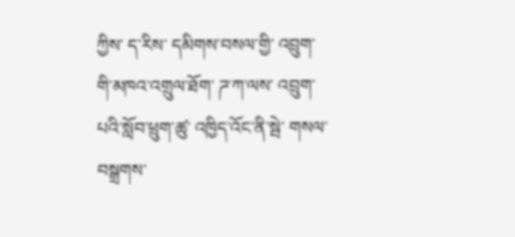ཀྱིས་ ད་རིས་ དམིགས་བསལ་གྱི་ འབྲུག་གི་མཁའ་འགྲུལ་ཐོག་ ཌ་ཀ་ལས་ འབྲུག་པའི་སློབ་ཕྲུག་ཚུ་ འཁྱིད་འོང་ནི་སྦེ་ གསལ་བསྒྲགས་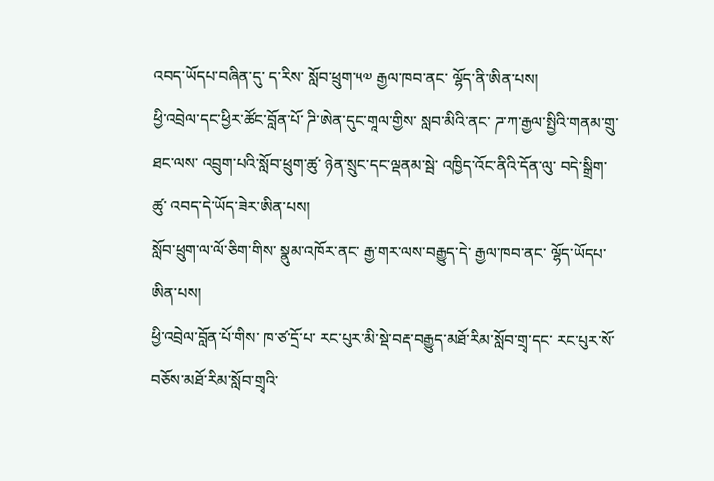འབད་ཡོདཔ་བཞིན་དུ་ ད་རིས་ སློབ་ཕྲུག་༥༧ རྒྱལ་ཁབ་ནང་ ལྷོད་ནི་ཨིན་པས།
ཕྱི་འབྲེལ་དང་ཕྱིར་ཚོང་བློན་པོ་ ཌི་ཨེན་དུང་གཱལ་གྱིས་ སླབ་མིའི་ནང་ ཌ་ཀ་རྒྱལ་སྤྱིའི་གནམ་གྲུ་ཐང་ལས་ འབྲུག་པའི་སློབ་ཕྲུག་ཚུ་ ཉེན་སྲུང་དང་ལྡནམ་སྦེ་ འཁྱིད་འོང་ནིའི་དོན་ལུ་ བདེ་སྒྲིག་ཚུ་ འབད་དེ་ཡོད་ཟེར་ཨིན་པས།
སློབ་ཕྲུག་ལ་ལོ་ཅིག་གིས་ སྣུམ་འཁོར་ནང་ རྒྱ་གར་ལས་བརྒྱུད་དེ་ རྒྱལ་ཁབ་ནང་ ལྷོད་ཡོདཔ་ཨིན་པས།
ཕྱི་འབྲེལ་བློན་པོ་གིས་ ཁ་ཙ་དྲོ་པ་ རང་པུར་མི་སྡེ་བརྡ་བརྒྱུད་མཐོ་རིམ་སློབ་གྲྭ་དང་ རང་པུར་སོ་བཅོས་མཐོ་རིམ་སློབ་གྲྭའི་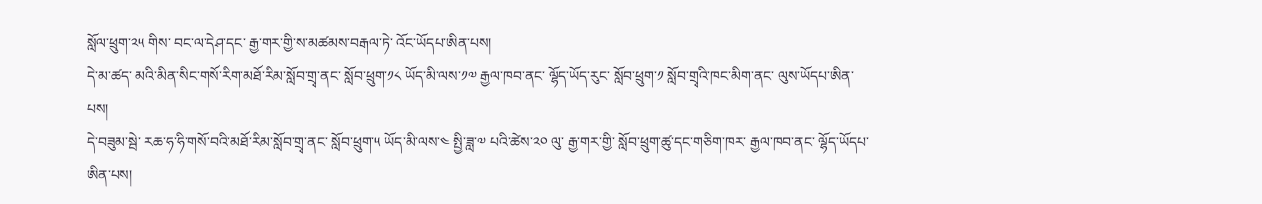སློལ་ཕྲུག་༢༥ གིས་ བང་ལ་དེཤ་དང་ རྒྱ་གར་གྱི་ས་མཚམས་བརྒལ་ཏེ་ འོང་ཡོདཔ་ཨིན་པས།
དེ་མ་ཚད་ མའི་མིན་སིང་གསོ་རིག་མཐོ་རིམ་སློབ་གྲྭ་ནང་ སློབ་ཕྲུག་༡༨ ཡོད་མི་ལས་༡༧ རྒྱལ་ཁབ་ནང་ ལྷོད་ཡོད་རུང་ སློབ་ཕྲུག་༡ སློབ་གྲྭའི་ཁང་མིག་ནང་ ལུས་ཡོདཔ་ཨིན་པས།
དེ་བཟུམ་སྦེ་ རཆ་ཧ་ཧི་གསོ་བའི་མཐོ་རིམ་སློབ་གྲྭ་ནང་ སློབ་ཕྲུག་༥ ཡོད་མི་ལས་༤ སྤྱི་ཟླ་༧ པའི་ཚེས་༢༠ ལུ་ རྒྱ་གར་གྱི་ སློབ་ཕྲུག་ཚུ་དང་གཅིག་ཁར་ རྒྱལ་ཁབ་ནང་ ལྷོད་ཡོདཔ་ཨིན་པས།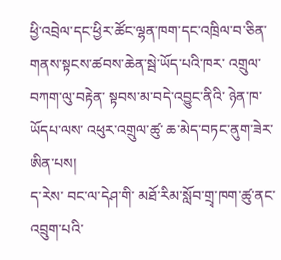ཕྱི་འབྲེལ་དང་ཕྱིར་ཚོང་ལྷན་ཁག་དང་འཁྲིལ་བ་ཅིན་ གནས་སྟངས་ཚབས་ཆེན་སྦེ་ཡོད་པའི་ཁར་ འགྲུལ་བཀག་ལུ་བརྟེན་ སྟབས་མ་བདེ་འབྱུང་ནིའི་ ཉེན་ཁ་ཡོདཔ་ལས་ འཕུར་འགྲུལ་ཚུ་ ཆ་མེད་བཏང་ནུག་ཟེར་ཨིན་པས།
ད་རེས་ བང་ལ་དེཤ་གི་ མཐོ་རིམ་སློབ་གྲྭ་ཁག་ཚུ་ནང་ འབྲུག་པའི་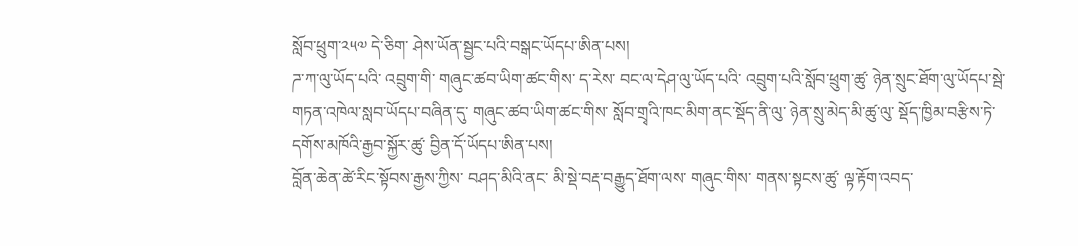སློབ་ཕྲུག་༢༥༧ དེ་ཅིག་ ཤེས་ཡོན་སྦྱང་པའི་བསྒང་ཡོདཔ་ཨིན་པས།
ཌ་ཀ་ལུ་ཡོད་པའི་ འབྲུག་གི་ གཞུང་ཚབ་ཡིག་ཚང་གིས་ ད་རེས་ བང་ལ་དེཤ་ལུ་ཡོད་པའི་ འབྲུག་པའི་སློབ་ཕྲུག་ཚུ་ ཉེན་སྲུང་ཐོག་ལུ་ཡོདཔ་སྦེ་ གཏན་འཁེལ་སླབ་ཡོདཔ་བཞིན་དུ་ གཞུང་ཚབ་ཡིག་ཚང་གིས་ སློབ་གྲྭའི་ཁང་མིག་ནང་སྡོད་ནི་ལུ་ ཉེན་སྲུ་མེད་མི་ཚུ་ལུ་ སྡོད་ཁྱིམ་བརྩིས་ཏེ་ དགོས་མཁོའི་རྒྱབ་སྐྱོར་ཚུ་ བྱིན་དོ་ཡོདཔ་ཨིན་པས།
བློན་ཆེན་ཚེ་རིང་སྟོབས་རྒྱས་ཀྱིས་ བཤད་མིའི་ནང་ མི་སྡེ་བརྡ་བརྒྱུད་ཐོག་ལས་ གཞུང་གིས་ གནས་སྟངས་ཚུ་ ལྟ་རྟོག་འབད་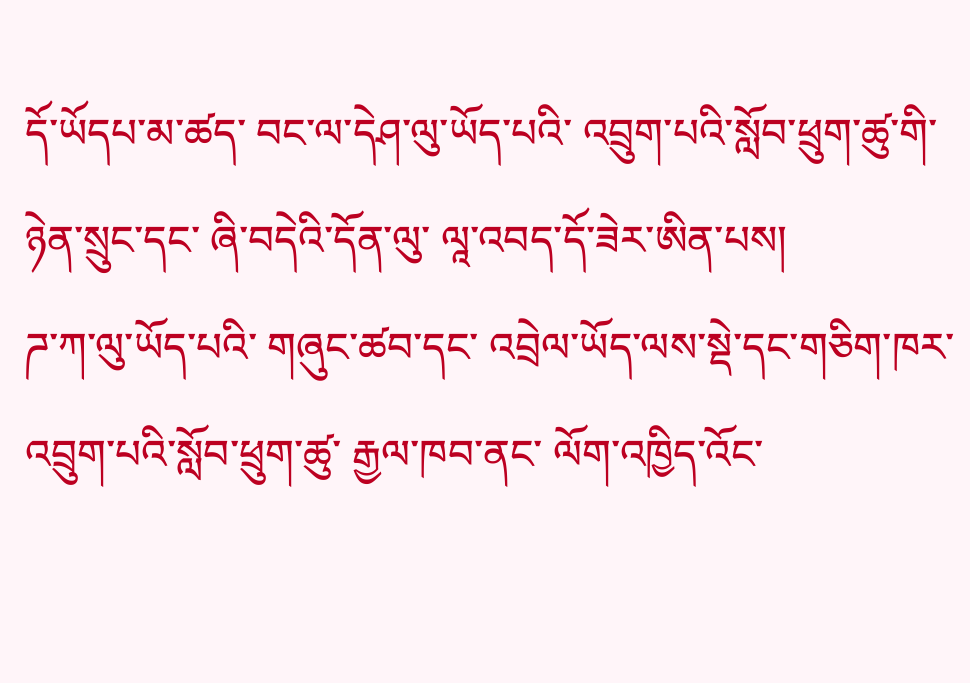དོ་ཡོདཔ་མ་ཚད་ བང་ལ་དེཤ་ལུ་ཡོད་པའི་ འབྲུག་པའི་སློབ་ཕྲུག་ཚུ་གི་ ཉེན་སྲུང་དང་ ཞི་བདེའི་དོན་ལུ་ ལཱ་འབད་དོ་ཟེར་ཨིན་པས།
ཌ་ཀ་ལུ་ཡོད་པའི་ གཞུང་ཚབ་དང་ འབྲེལ་ཡོད་ལས་སྡེ་དང་གཅིག་ཁར་ འབྲུག་པའི་སློབ་ཕྲུག་ཚུ་ རྒྱལ་ཁབ་ནང་ ལོག་འཁྱིད་འོང་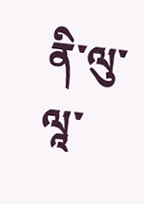ནི་ལུ་ ལཱ་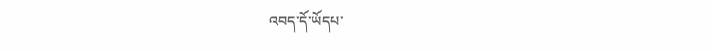འབད་དོ་ཡོདཔ་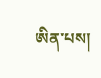ཨིན་པས།